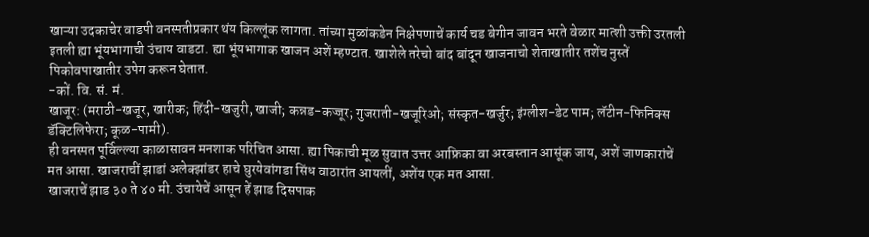खाऱ्या उदकाचेर वाडपी वनस्पतीप्रकार थंय किल्लूंक लागता. तांच्या मुळांकडेन निक्षेपणाचें कार्य चड बेगीन जावन भरते वेळार मात्शी उक्ती उरतली इतली ह्या भूंयभागाची उंचाय वाडटा. ह्या भूंयभागाक खाजन अशें म्हण्टात. खाशेले तरेचो बांद बांदून खाजनाचो शेताखातीर तशेंच नुस्तें पिकोवपाखातीर उपेग करून घेतात.
-कों. वि. सं. मं.
खाजूर: (मराठी-खजूर, खारीक; हिंदी-खजुरी, खाजी; कन्नड-कज्जूर; गुजराती-खजूरिओ; संस्कृत-खर्जुर; इंग्लीश-डेट पाम; लॅटीन-फिनिक्स डॅक्टिलिफेरा; कूळ-पामी).
ही वनस्पत पूर्विल्ल्या काळासावन मनशाक परिचित आसा. ह्या पिकाची मूळ सुवात उत्तर आफ्रिका वा अरबस्तान आसूंक जाय, अशें जाणकारांचें मत आसा. खाजराचीं झाडां अलेक्झांडर हाचे घुरयेवांगडा सिंध वाठारांत आयलीं, अशेंय एक मत आसा.
खाजराचें झाड ३० ते ४० मी. उंचायेचें आसून हें झाड दिसपाक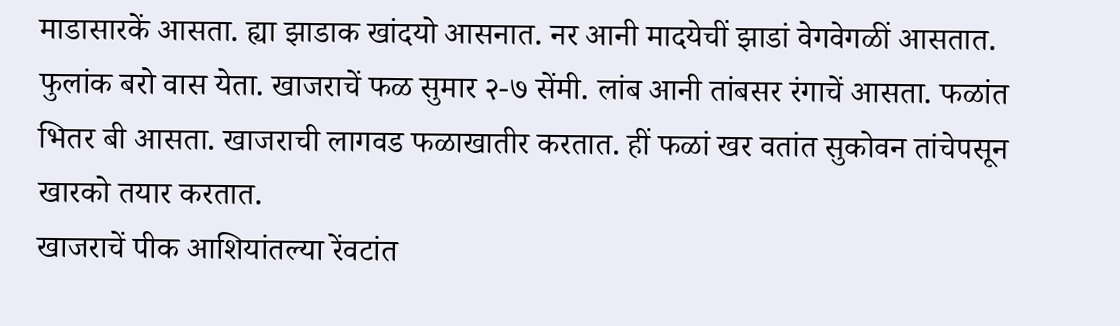माडासारकें आसता. ह्या झाडाक खांदयो आसनात. नर आनी मादयेचीं झाडां वेगवेगळीं आसतात. फुलांक बरो वास येता. खाजराचें फळ सुमार २-७ सेंमी. लांब आनी तांबसर रंगाचें आसता. फळांत भितर बी आसता. खाजराची लागवड फळाखातीर करतात. हीं फळां खर वतांत सुकोवन तांचेपसून खारको तयार करतात.
खाजराचें पीक आशियांतल्या रेंवटांत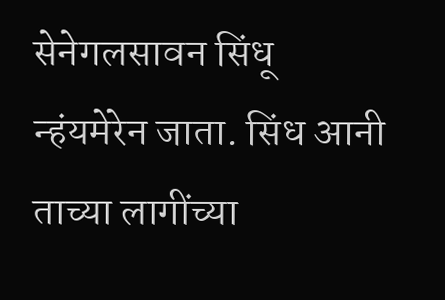सेनेगलसावन सिंधू न्हंयमेरेन जाता. सिंध आनी ताच्या लागींच्या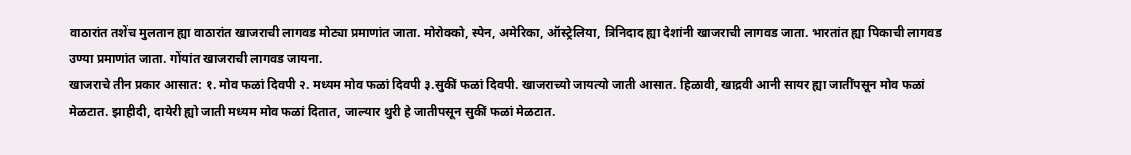वाठारांत तशेंच मुलतान ह्या वाठारांत खाजराची लागवड मोट्या प्रमाणांत जाता. मोरोक्को, स्पेन, अमेरिका, ऑस्ट्रेलिया, त्रिनिदाद ह्या देशांनी खाजराची लागवड जाता. भारतांत ह्या पिकाची लागवड उण्या प्रमाणांत जाता. गोंयांत खाजराची लागवड जायना.
खाजराचे तीन प्रकार आसात: १. मोव फळां दिवपी २. मध्यम मोव फळां दिवपी ३.सुकीं फळां दिवपी. खाजराच्यो जायत्यो जाती आसात. हिळावी, खाद्रवी आनी सायर ह्या जातींपसून मोव फळां मेळटात. झाहीदी, दायेरी ह्यो जाती मध्यम मोव फळां दितात, जाल्यार थुरी हे जातीपसून सुकीं फळां मेळटात.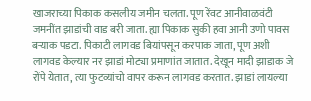खाजराच्या पिकाक कसलीय जमीन चलता. पूण रेंवट आनीवाळवंटी जमनींत झाडांची वाड बरी जाता. ह्या पिकाक सुकी हवा आनी उणो पावस बऱ्याक पडटा. पिकाटी लागवड बियांपसून करपाक जाता, पूण अशी लागवड केल्यार नर झाडां मोट्या प्रमाणांत जातात. देखून मादी झाडाक जे रोंपे येतात, त्या फुटव्यांचो वापर करून लागवड करतात. झाडां लायल्या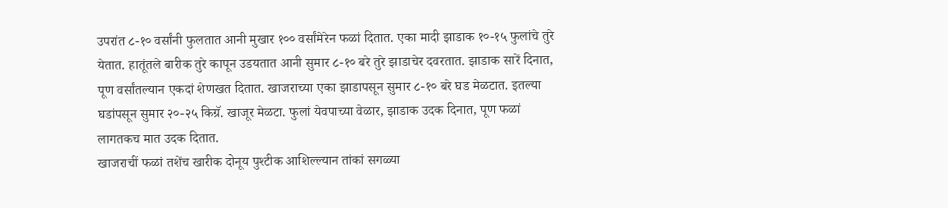उपरांत ८-१० वर्सांनी फुलतात आनी मुखार १०० वर्सांमेरेन फळां दितात. एका मादी झाडाक १०-१५ फुलांचे तुरे येतात. हातूंतले बारीक तुरे कापून उडयतात आनी सुमार ८-१० बरे तुरे झाडाचेर दवरतात. झाडाक सारें दिनात, पूण वर्सांतल्यान एकदां शेणखत दितात. खाजराच्या एका झाडापसून सुमार ८-१० बरे घड मेळटात. इतल्या घडांपसून सुमार २०-२५ किग्रॅ. खाजूर मेळटा. फुलां येवपाच्या वेळार, झाडाक उदक दिनात, पूण फळां लागतकच मात उदक दितात.
खाजराचीं फळां तशेंच खारीक दोनूय पुश्टीक आशिल्ल्यान तांकां सगळ्या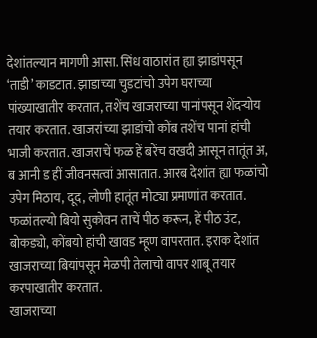देशांतल्यान मागणी आसा. सिंध वाठारांत ह्या झाडांपसून ‘ताडी’ काडटात. झाडाच्या चुडटांचो उपेग घराच्या पांख्याखातीर करतात, तशेंच खाजराच्या पानांपसून शेंदऱ्योय तयार करतात. खाजरांच्या झाडांचो कोंब तशेंच पानां हांची भाजी करतात. खाजराचें फळ हें बरेंच वखदी आसून तातूंत अ, ब आनी ड हीं जीवनसत्वां आसातात. आरब देशांत ह्या फळांचो उपेग मिठाय, दूद, लोणी हातूंत मोट्या प्रमाणांत करतात. फळांतल्यो बियो सुकोवन ताचें पीठ करून, हें पीठ उंट, बोकड्यो, कोंबयो हांची खावड म्हूण वापरतात. इराक देशांत खाजराच्या बियांपसून मेळपी तेलाचो वापर शाबू तयार करपाखातीर करतात.
खाजराच्या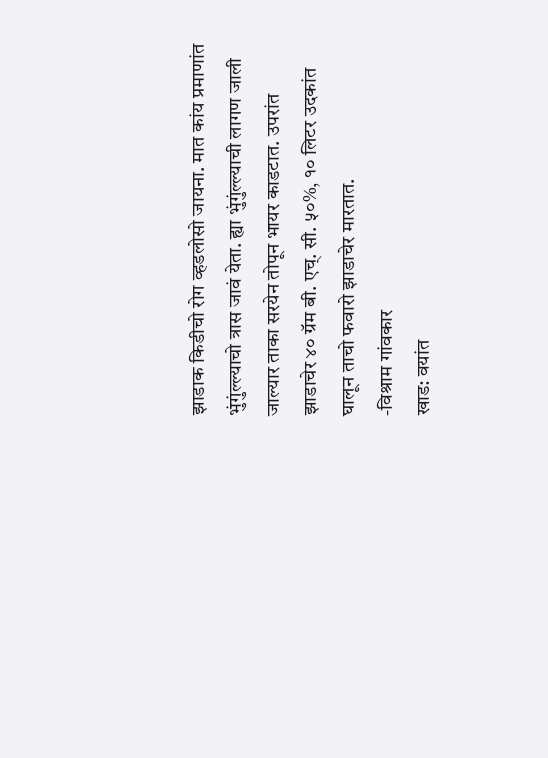झाडाक किडीचो रोग व्हडलोसो जायना. मात कांय प्रमाणांत भुंगुंल्ल्याचो त्रास जावं येता. ह्या भुंगुंल्ल्याची लागण जाली जाल्यार ताका सरयेन तोपून भायर काडटात. उपरांत झाडाचेर ४० ग्रॅम बी. एच्. सी. ५०%, १० लिटर उदकांत घालून ताचो फवारो झाडाचेर मारतात.
-विश्राम गांवकार
खाड: वयांत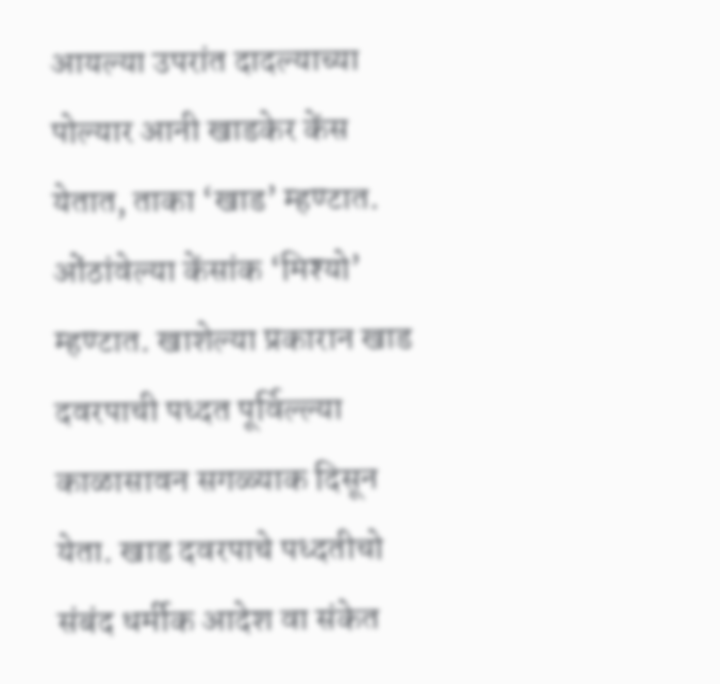आयल्या उपरांत दादल्याच्या पोल्यार आनी खाडकेर केंस येतात, ताका ‘खाड’ म्हण्टात. ओंठांवेल्या केंसांक ‘मिश्यो’ म्हण्टात. खाशेल्या प्रकारान खाड दवरपाची पध्दत पूर्विल्ल्या काळासावन सगळ्याक दिसून येता. खाड दवरपाचे पध्दतीचो संबंद धर्मीक आदेश वा संकेत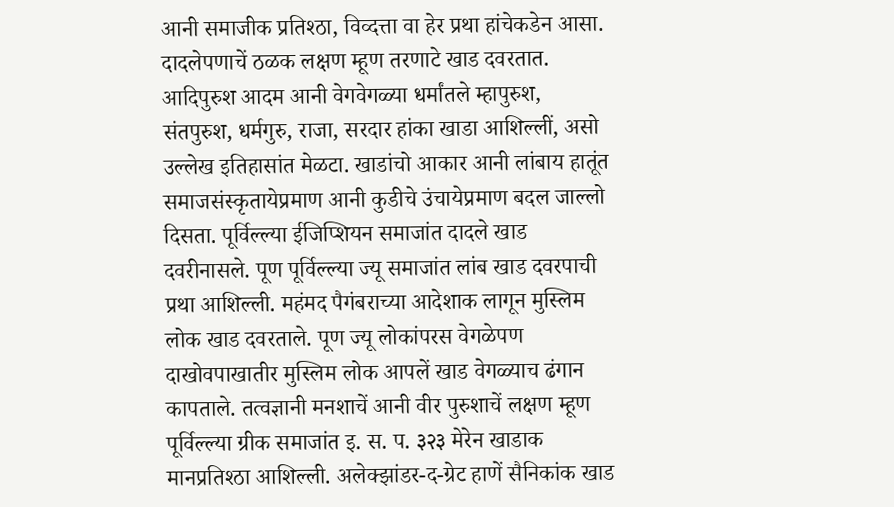आनी समाजीक प्रतिश्ठा, विव्दत्ता वा हेर प्रथा हांचेकडेन आसा. दादलेपणाचें ठळक लक्षण म्हूण तरणाटे खाड दवरतात.
आदिपुरुश आदम आनी वेगवेगळ्या धर्मांतले म्हापुरुश, संतपुरुश, धर्मगुरु, राजा, सरदार हांका खाडा आशिल्लीं, असो उल्लेख इतिहासांत मेळटा. खाडांचो आकार आनी लांबाय हातूंत समाजसंस्कृतायेप्रमाण आनी कुडीचे उंचायेप्रमाण बदल जाल्लो दिसता. पूर्विल्ल्या ईजिप्शियन समाजांत दादले खाड दवरीनासले. पूण पूर्विल्ल्या ज्यू समाजांत लांब खाड दवरपाची प्रथा आशिल्ली. महंमद पैगंबराच्या आदेशाक लागून मुस्लिम लोक खाड दवरताले. पूण ज्यू लोकांपरस वेगळेपण दाखोवपाखातीर मुस्लिम लोक आपलें खाड वेगळ्याच ढंगान कापताले. तत्वज्ञानी मनशाचें आनी वीर पुरुशाचें लक्षण म्हूण पूर्विल्ल्या ग्रीक समाजांत इ. स. प. ३२३ मेरेन खाडाक मानप्रतिश्ठा आशिल्ली. अलेक्झांडर-द-ग्रेट हाणें सैनिकांक खाड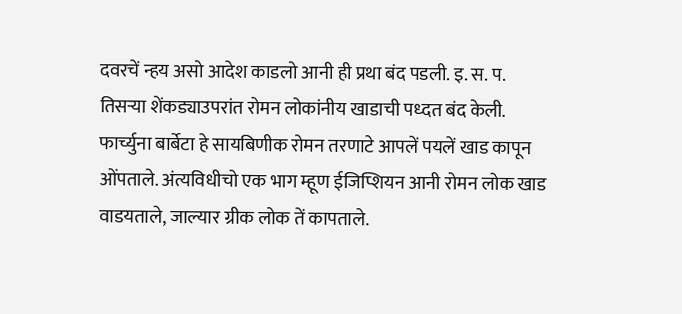दवरचें न्हय असो आदेश काडलो आनी ही प्रथा बंद पडली. इ. स. प. तिसऱ्या शेंकड्याउपरांत रोमन लोकांनीय खाडाची पध्दत बंद केली. फार्च्युना बार्बेटा हे सायबिणीक रोमन तरणाटे आपलें पयलें खाड कापून ओंपताले. अंत्यविधीचो एक भाग म्हूण ईजिप्शियन आनी रोमन लोक खाड वाडयताले, जाल्यार ग्रीक लोक तें कापताले.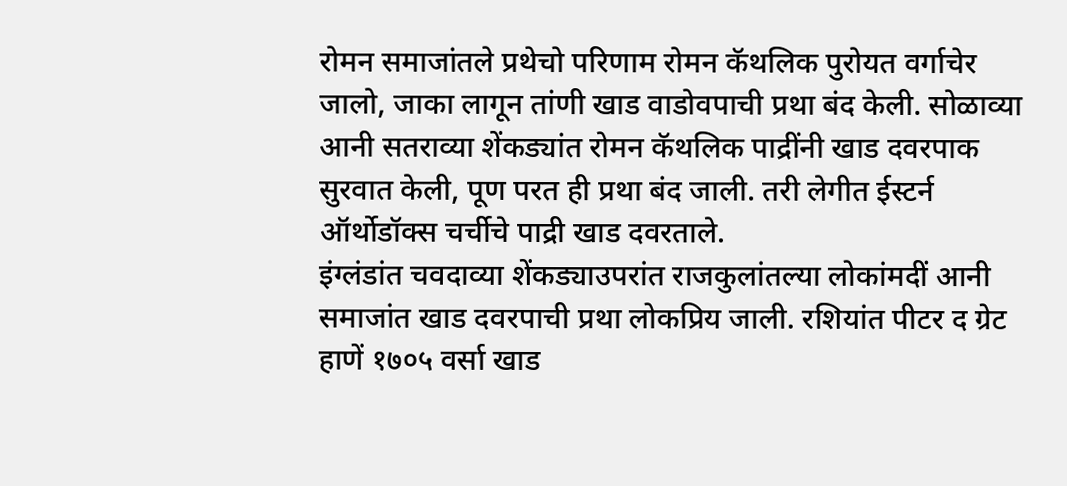रोमन समाजांतले प्रथेचो परिणाम रोमन कॅथलिक पुरोयत वर्गाचेर जालो, जाका लागून तांणी खाड वाडोवपाची प्रथा बंद केली. सोळाव्या आनी सतराव्या शेंकड्यांत रोमन कॅथलिक पाद्रींनी खाड दवरपाक सुरवात केली, पूण परत ही प्रथा बंद जाली. तरी लेगीत ईस्टर्न ऑर्थोडॉक्स चर्चीचे पाद्री खाड दवरताले.
इंग्लंडांत चवदाव्या शेंकड्याउपरांत राजकुलांतल्या लोकांमदीं आनी समाजांत खाड दवरपाची प्रथा लोकप्रिय जाली. रशियांत पीटर द ग्रेट हाणें १७०५ वर्सा खाड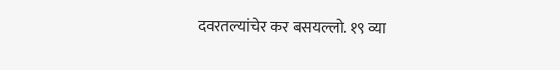दवरतल्यांचेर कर बसयल्लो. १९ व्या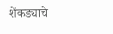शेंकड्याचे